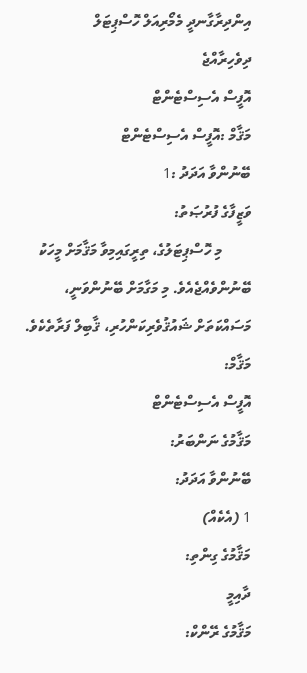އިންދިރާގާނދީ މެމޯރިއަލް ހޮސްޕިޓަލް
ދިވެހިރާއްޖެ
އޮފީސް އެސިސްޓެންޓް
މަޤާމް :އޮފީސް އެސިސްޓެންޓް
ބޭނުންވާ އަދަދު :1
ވަޒީފާގެ ފުރުޞަތު:
        މި ހޮސްޕިޓަލުގެ، ތިރީގައިމިވާ މަޤާމަށް މީހަކު ބޭނުންވެއްޖެއެވެ. މި މަގާމަށް ބޭނުންވަނީ، މަސައްކަތަށް ޝައުޤުވެރިކަންހުރި، ޤާބިލް ފަރާތެކެވެ.
މަޤާމް:
އޮފީސް އެސިސްޓެންޓް
މަޤާމުގެ ނަންބަރު:
ބޭނުންވާ އަދަދު:
1 (އެކެއް)
މަޤާމުގެ ގިންތި:
ދާއިމީ
މަޤާމުގެ ރޭންކް: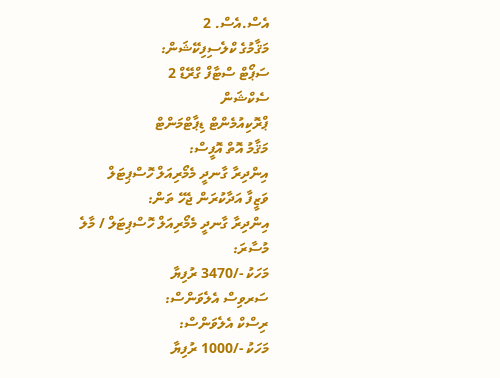އެސް.އެސް. 2
މަޤާމުގެ ކްލެސިފިކޭޝަން:
ސަޕޯޓް ސްޓާފް ގްރޭޑް 2
ސެކްޝަން
ޕްރޮކިއުމެންޓް ޑިޕާޓްމަންޓް
މަޤާމު އޮތް އޮފީސް:
އިންދިރާ ގާނދީ މެމޯރިއަލް ހޮސްޕިޓަލް
ވަޒީފާ އަދާކުރަން ޖެހޭ ތަން:
އިންދިރާ ގާނދީ މެމޯރިއަލް ހޮސްޕިޓަލް / މާލެ
މުސާރަ:
މަހަކު -/3470 ރުފިޔާ
ސަރވިސް އެލެވަންސް:
ރިސްކް އެލެވަންސް:
މަހަކު -/1000 ރުފިޔާ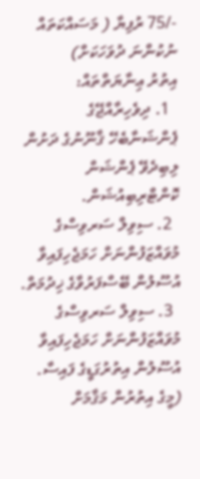-/75 ރުފިޔާ ( މަސައްކަތައް ނުކުންނަ ދުވަހަކަށް)
އިތުރު ޢިނާޔަތްތައް:
  1. ދިވެހިރާއްޖޭގެ ޕެންޝަނާބެހޭ ޤާނޫނުގެ ދަށުން ލިބިދެވޭ ޕެންޝަން ކޮންޓްރިބިއުޝަން.
  2. ސިވިލް ސަރވިސްގެ މުވައްޒަފުންނަށް ހަމަޖެހިފައިވާ އުސޫލުން ބޭސްފަރުވާގެ ޚިދުމަތް.
  3. ސިވިލް ސަރވިސްގެ މުވައްޒަފުންނަށް ހަމަޖެހިފައިވާ އުސޫލުން އިތުރުގަޑީގެ ފައިސާ.
(މީގެ އިތުރުން މަޤާމަށް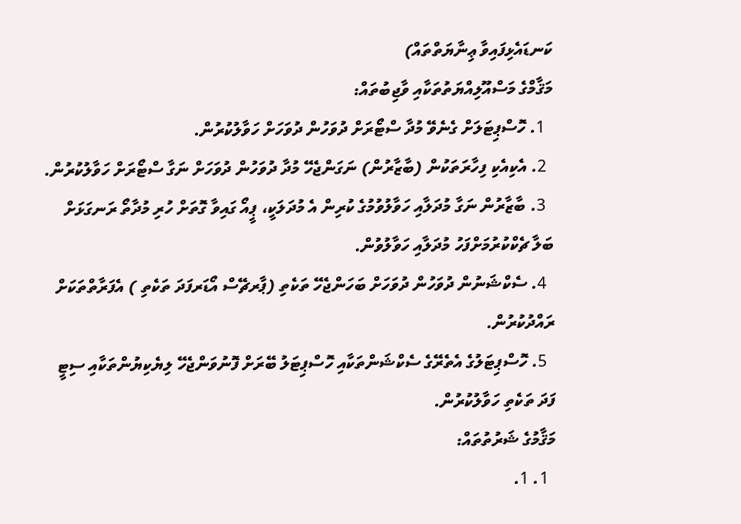ކަނޑައެޅިފައިވާ ޢިނާޔަތްތައް)
މަޤާމްގެ މަސްއޫލިއްޔަތުތަކާއި ވާޖިބުތައް:
  1. ހޮސްޕިޓަލަށް ގެނެވޭ މުދާ ސްޓޯރަށް ދުވަހުން ދުވަހަށް ހަވާލުކުރުން.
  2. އެކިއެކި ފިހާރަތަކުން (ބާޒާރުން) ނަގަންޖެހޭ މުދާ ދުވަހުން ދުވަހަށް ނަގާ ސްޓޯރަށް ހަވާލުކުރުން.
  3. ބާޒާރުން ނަގާ މުދަލާއި ހަވާލުވުމުގެ ކުރިން އެ މުދަލަކީ، ޕީއޯ ގައިވާ ގޮތަށް ހުރި މުދާތޯ ރަނގަޅަށް ބަލާ ޗެކްކުރުމަށްފަހު މުދަލާއި ހަވާލުވުން.
  4. ސެކްޝަނުން ދުވަހުން ދުވަހަށް ބަހަންޖެހޭ ތަކެތި (ޕާރޗޭސް އޯޑަރފަދަ ތަކެތި ) އެފަރާތްތަކަށް ރައްދުކުރުން.
  5. ހޮސްޕިޓަލުގެ އެތެރޭގެ ސެކްޝަންތަކާއި ހޮސްޕިޓަލު ބޭރަށް ފޮނުވަންޖެހޭ ލިޔެކިޔުންތަކާއި ސިޓީ ފަދަ ތަކެތި ހަވާލުކުރުން.
މަޤާމުގެ ޝަރުތުތައް:
  1. 1.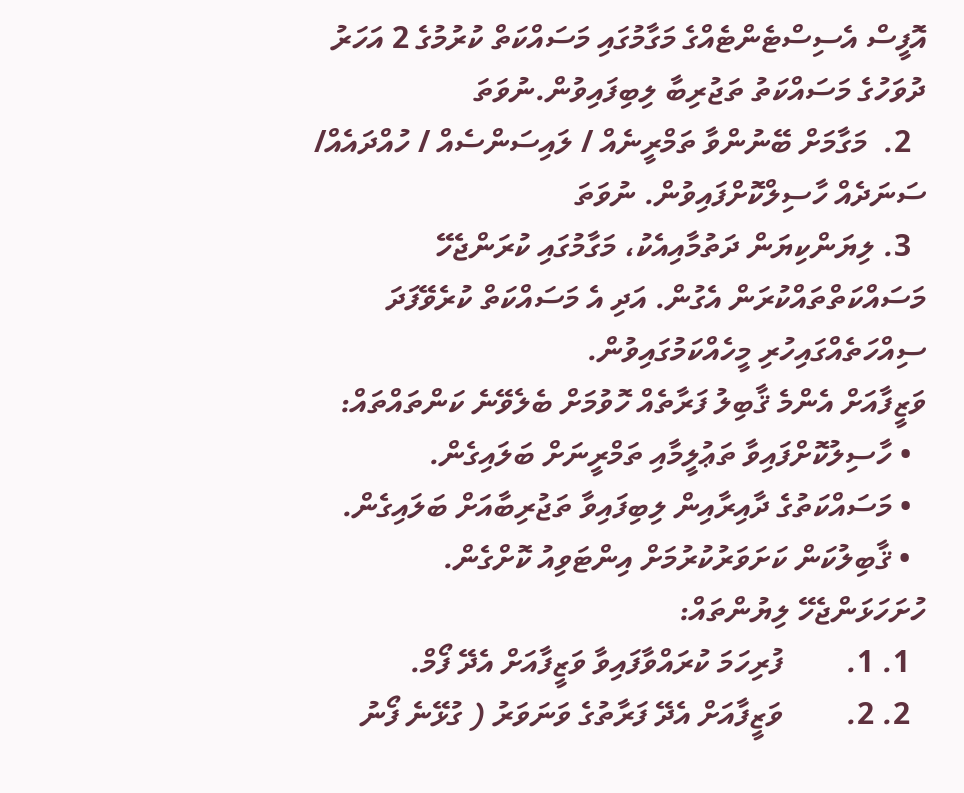އޮފީސް އެސިސްޓެންޓެއްގެ މަގާމުގައި މަސައްކަތް ކުރުމުގެ 2 އަހަރު ދުވަހުގެ މަސައްކަތު ތަޖުރިބާ ލިބިފައިވުން.ނުވަތަ
  2.  މަގާމަށް ބޭނުންވާ ތަމްރީނެއް / ލައިސަންސެއް / ހުއްދައެއް/ ސަނަދެއް ހާސިލްކޮށްފައިވުން. ނުވަތަ
  3. ލިޔަންކިޔަން ދަތުމާއިއެކު، މަގާމުގައި ކުރަންޖެހޭ މަސައްކަތްތައްކުރަން އެގުން. އަދި އެ މަސައްކަތް ކުރެވޭފަދަ ސިއްހަތެއްގައިހުރި މީހެއްކަމުގައިވުން.
ވަޒީފާއަށް އެންމެ ޤާބިލު ފަރާތެއް ހޮވުމަށް ބެލެވޭނެ ކަންތައްތައް:
  • ހާސިލުކޮށްފައިވާ ތަޢުލީމާއި ތަމްރީނަށް ބަލައިގެން.
  • މަސައްކަތުގެ ދާއިރާއިން ލިބިފައިވާ ތަޖުރިބާއަށް ބަލައިގެން.
  • ޤާބިލުކަން ކަށަވަރުކުރުމަށް އިންޓަވިއު ކޮށްގެން.
ހުށަހަޅަންޖެހޭ ލިޔުންތައް:
  1. 1.        ފުރިހަމަ ކުރައްވާފައިވާ ވަޒީފާއަށް އެދޭ ފޯމް.
  2. 2.        ވަޒީފާއަށް އެދޭ ފަރާތުގެ ވަނަވަރު ( ގުޅޭނެ ފޯނު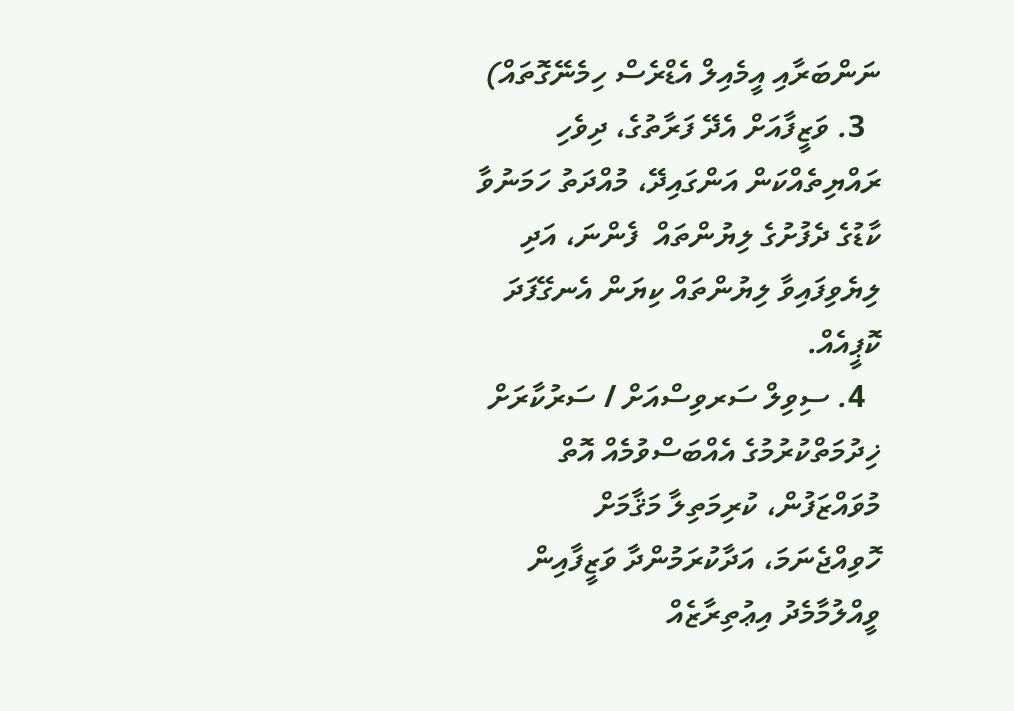ނަންބަރާއި އީމެއިލް އެޑްރެސް ހިމެނޭގޮތައް)
  3. ވަޒީފާއަށް އެދޭ ފަރާތުގެ، ދިވެހި ރައްޔިތެއްކަން އަންގައިދޭ، މުއްދަތު ހަމަނުވާ ކާޑުގެ ދެފުށުގެ ލިޔުންތައް  ފެންނަ، އަދި ލިޔެވިފައިވާ ލިޔުންތައް ކިޔަން އެނގޭފަދަ ކޮޕީއެއް.
  4. ސިވިލް ސަރވިސްއަށް / ސަރުކާރަށް ޚިދުމަތްކުރުމުގެ އެއްބަސްވުމެއް އޮތް މުވައްޒަފުން، ކުރިމަތިލާ މަޤާމަށް ހޮވިއްޖެނަމަ، އަދާކުރަމުންދާ ވަޒީފާއިން ވީއްލުމާމެދު އިޢުތިރާޒެއް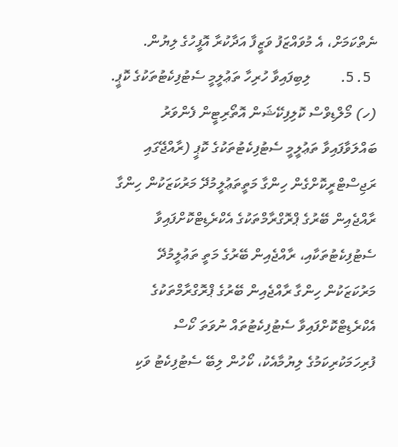ނެތްކަމަށް، އެ މުވައްޒަފު ވަޒީފާ އަދާކުރާ އޮފީހުގެ ލިޔުން.
  5. 5.        ލިބިފައިވާ ހުރިހާ ތަޢުލީމީ ސެޓުފިކެޓުތަކުގެ ކޮޕީ.
(ހ) މޯލްޑިވްސް ކޮލިފިކޭޝަން އޮތޯރިޓީން ފެންވަރު ބައްލަވާފައިވާ ތަޢުލީމީ ސެޓުފިކެޓުތަކުގެ ކޮޕީ (ރާއްޖޭގައި ރަޖިސްޓްރީކޮށްގެން ހިންގާ މަތީތަޢުލީމުދޭ މަރުކަޒަކުން ހިންގާ ރާއްޖެއިން ބޭރުގެ ޕްރޮގްރާމްތަކުގެ އެކްރެޑިޓްކޮށްފައިވާ ސެޓުފިކެޓުތަކާއި، ރާއްޖެއިން ބޭރުގެ މަތީ ތަޢުލީމުދޭ މަރުކަޒަކުން ހިންގާ ރާއްޖެއިން ބޭރުގެ ޕްރޮގްރާމްތަކުގެ އެކްރެޑިޓްކޮށްފައިވާ ސެޓުފިކެޓުތައް ނުވަތަ ކޯސް ފުރިހަމަކުރިކަމުގެ ލިޔުމާއެކު، ކޯހުން ލިބޭ ސެޓުފިކެޓު ވަކި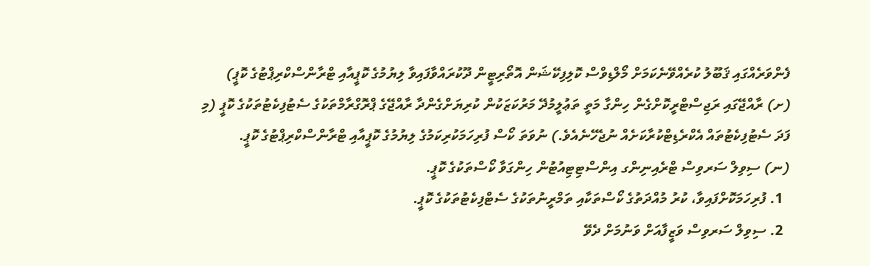ފެންވަރެއްގައި ޤަބޫލު ކުރެއްވޭނެކަމަށް މޯލްޑިވްސް ކޮލިފިކޭޝަން އޮތޯރިޓީން ދޫކުރައްވާފައިވާ ލިޔުމުގެ ކޮޕީއާއި ޓްރާންސްކްރިޕްޓުގެ ކޮޕީ)
(ށ) ރާއްޖޭގައި ރަޖިސްޓްރީކޮށްގެން ހިންގާ މަތީ ތަޢުލީމުދޭ މަރުކަޒަކުން ކުރިޔަށްގެންދާ ރާއްޖޭގެ ޕްރޮގްރާމްތަކުގެ ސެޓުފިކެޓުތަކުގެ ކޮޕީ (މި ފަދަ ސެޓުފިކެޓުތައް އެކްރެޑިޓްކުރާކަށެއް ނުޖެހޭނެއެވެ.) ނުވަތަ ކޯސް ފުރިހަމަކުރިކަމުގެ ލިޔުމުގެ ކޮޕީއާއި ޓްރާންސްކްރިޕްޓުގެ ކޮޕީ.
(ނ) ސިވިލް ސަރވިސް ޓްރެއިނިންގ އިންސްޓިޓިއުޓުން ހިންގަވާ ކޯސްތަކުގެ ކޮޕީ.
  1. ފުރިހަމަކޮށްފައިވާ، ކުރު މުއްދަތުގެ ކޯސްތަކާއި ތަމްރީނުތަކުގެ ސެޓްފިކެޓުތަކުގެ ކޮޕީ.
  2. ސިވިލް ސަރވިސް ވަޒީފާއަށް ވަނުމަށް ދެވޭ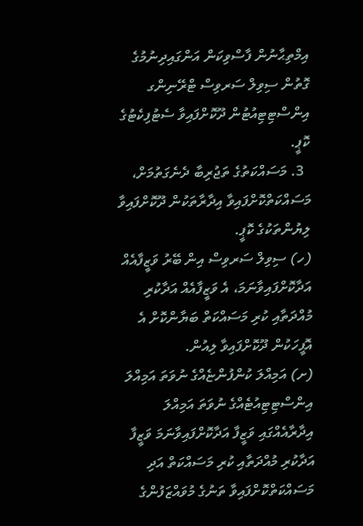އިމްތިޙާނުން ފާސްވިކަން އަންގައިދިނުމުގެ ގޮތުން ސިވިލް ސަރވިސް ޓްރޭނިންގ އިންސްޓިޓިއުޓުން ދޫކޮށްފައިވާ ސެޓުފިކެޓުގެ ކޮޕީ.
  3. މަސައްކަތުގެ ތަޖުރިބާ ދެނެގަތުމަށް،  މަސައްކަތްކޮށްފައިވާ އިދާރާތަކުން ދޫކޮށްފައިވާ ލިޔުންތަކުގެ ކޮޕީ.
(ހ) ސިވިލް ސަރވިސް އިން ބޭރު ވަޒީފާއެއް އަދާކޮށްފައިވާނަމަ، އެ ވަޒީފާއެއް އަދާކުރި މުއްދަތާއި ކުރި މަސައްކަތް ބަޔާންކޮށް އެ އޮފީހަކުން ދޫކޮށްފައިވާ ލިއުން.
(ށ) އަމިއްލަ ކުންފުންޏެއްގެ ނުވަތަ އަމިއްލަ އިންސްޓިޓިއުޓެއްގެ ނުވަތަ އަމިއްލަ އިދާރާއެއްގައި ވަޒީފާ އަދާކޮށްފައިވާނަމަ ވަޒީފާ އަދާކުރި މުއްދަތާއި ކުރި މަސައްކަތް އަދި މަސައްކަތްކޮށްފައިވާ ތަނުގެ މުވައްޒަފުންގެ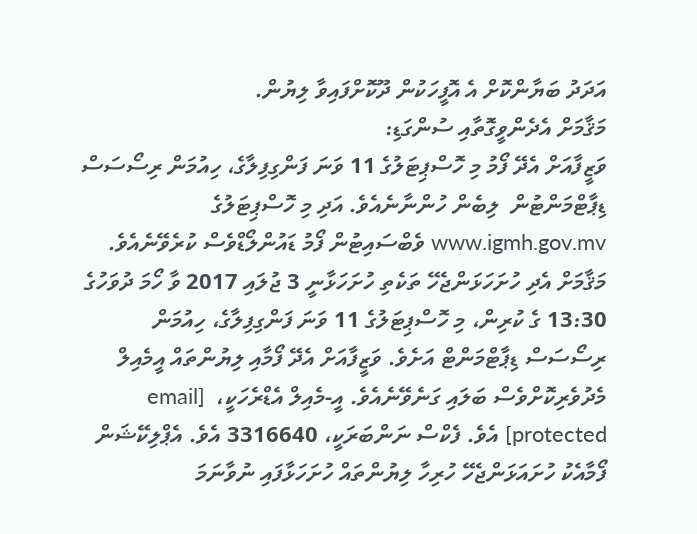އަދަދު ބަޔާންކޮށް އެ އޮފީހަކުން ދޫކޮށްފައިވާ ލިޔުން.
މަޤާމަށް އެދެންވީގޮތާއި ސުންގަޑި:
ވަޒީފާއަށް އެދޭ ފޯމު މި ހޮސްޕިޓަލުގެ 11 ވަނަ ފަންގިފިލާގެ، ހިއުމަން ރިސޯސަސް ޑިޕާޓްމަންޓުން  ލިބެން ހުންނާނެއެވެ. އަދި މި ހޮސްޕިޓަލުގެ www.igmh.gov.mv ވެބްސައިޓުން ފޯމު ޑައުންލޯޑްވެސް ކުރެވޭނެއެވެ. މަޤާމަށް އެދި ހުށަހަޅަންޖެހޭ ތަކެތި ހުށަހަޅާނީ 3 ޖުލައި 2017 ވާ ހޯމަ ދުވަހުގެ 13:30 ގެ ކުރިން، މި ހޮސްޕިޓަލުގެ 11 ވަނަ ފަންގިފިލާގެ، ހިއުމަން ރިސޯސަސް ޑިޕާޓްމަންޓް އަށެވެ. ވަޒީފާއަށް އެދޭ ފޯމާއި ލިޔުންތައް އީމެއިލް މެދުވެރިކޮށްވެސް ބަލައި ގަނެވޭނެއެވެ. އީ-މެއިލް އެޑްރެހަކީ،  [email protected] އެވެ. ފެކްސް ނަންބަރަކީ، 3316640 އެވެ. އެޕްލިކޭޝަން ފޯމާއެކު ހުށައަޅަންޖެހޭ ހުރިހާ ލިޔުންތައް ހުށަހަޅާފައި ނުވާނަމަ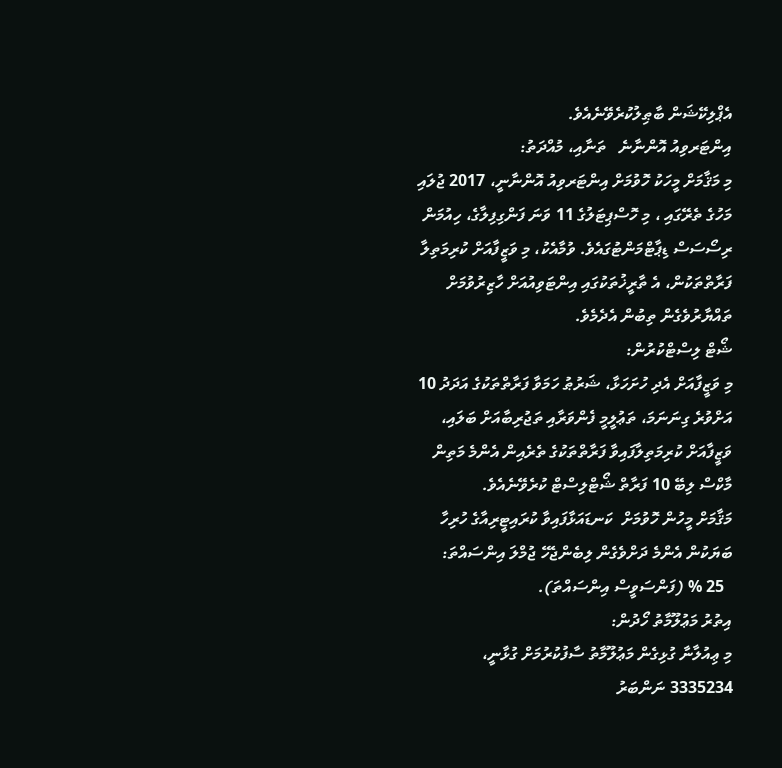އެޕްލިކޭޝަން ބާޠިލުކުރެވޭނެއެވެ.
އިންޓަރވިއު އޮންނާނެ   ތަނާއި، މުއްދަތު:
މި މަޤާމަށް މީހަކު ހޮވުމަށް އިންޓަރވިއު އޮންނާނީ، 2017 ޖުލައި މަހުގެ ތެރޭގައި ، މި ހޮސްޕިޓަލުގެ 11 ވަނަ ފަންގިފިލާގެ، ހިއުމަން ރިސޯސަސް ޑިޕާޓްމަންޓުގައެވެ. ވުމާއެކު، މި ވަޒީފާއަށް ކުރިމަތިލާ ފަރާތްތަކުން، އެ ތާރީޚުތަކުގައި އިންޓަވިއުއަށް ހާޒިރުވުމަށް ތައްޔާރުވެގެން ތިބުން އެދެމެވެ.
ޝޯޓް ލިސްޓްކުރުން:
މި ވަޒީފާއަށް އެދި ހުށަހަޅާ، ޝަރުޠު ހަމަވާ ފަރާތްތަކުގެ އަދަދު 10 އަށްވުރެ ގިނަނަމަ، ތަޢުލީމީ ފެންވަރާއި ތަޖުރިބާއަށް ބަލައި، ވަޒީފާއަށް ކުރިމަތިލާފައިވާ ފަރާތްތަކުގެ ތެރެއިން އެންމެ މަތިން މާކްސް ލިބޭ 10 ފަރާތް ޝޯޓްލިސްޓް ކުރެވޭނެއެވެ.
މަޤާމަށް މީހުން ހޮވުމަށް  ކަނޑައަޅާފައިވާ ކުރައިޓީރިއާގެ ހުރިހާ ބަޔަކުން އެންމެ ދަށްވެގެން ލިބެންޖެހޭ ޖުމްލަ އިންސައްތަ:
  25 % (ފަންސަވީސް އިންސައްތަ).
އިތުރު މަޢުލޫމާތު ހޯދުން:
މި ޢިއުލާނާ ގުޅިގެން މަޢުލޫމާތު ސާފުކުރުމަށް ގުޅާނީ، 3335234 ނަންބަރު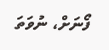ފޯނަށް، ނުވަތަ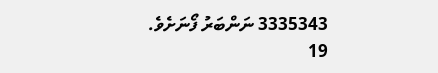3335343 ނަންބަރު ފޯނަށެވެ.
19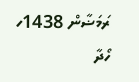ރަމަޟާން 1438ހ
ހޯދާ